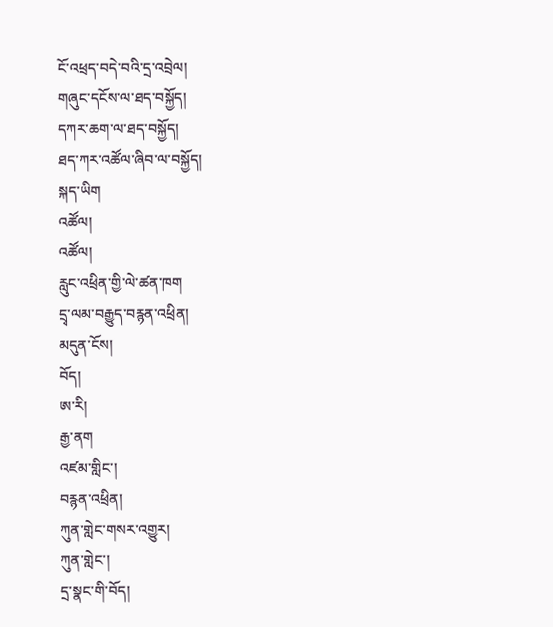ངོ་འཕྲད་བདེ་བའི་དྲ་འབྲེལ།
གཞུང་དངོས་ལ་ཐད་བསྐྱོད།
དཀར་ཆག་ལ་ཐད་བསྐྱོད།
ཐད་ཀར་འཚོལ་ཞིབ་ལ་བསྐྱོད།
སྐད་ཡིག
འཚོལ།
འཚོལ།
རླུང་འཕྲིན་གྱི་ལེ་ཚན་ཁག
དྲྭ་ལམ་བརྒྱུད་བརྙན་འཕྲིན།
མདུན་ངོས།
བོད།
ཨ་རི།
རྒྱ་ནག
འཛམ་གླིང་།
བརྙན་འཕྲིན།
ཀུན་གླེང་གསར་འགྱུར།
ཀུན་གླེང་།
དྲ་སྣང་གི་བོད།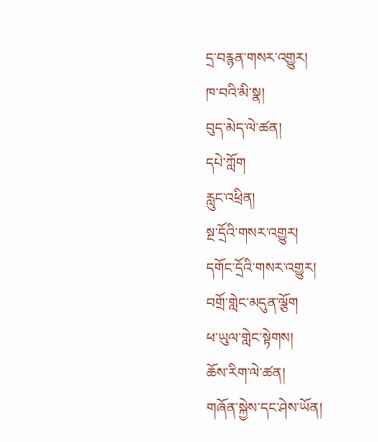དྲ་བརྙན་གསར་འགྱུར།
ཁ་བའི་མི་སྣ།
བུད་མེད་ལེ་ཚན།
དཔེ་ཀློག
རླུང་འཕྲིན།
སྔ་དྲོའི་གསར་འགྱུར།
དགོང་དྲོའི་གསར་འགྱུར།
བགྲོ་གླེང་མདུན་ལྕོག
ཕ་ཡུལ་གླེང་སྟེགས།
ཆོས་རིག་ལེ་ཚན།
གཞོན་སྐྱེས་དང་ཤེས་ཡོན།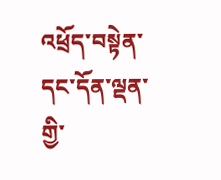འཕྲོད་བསྟེན་དང་དོན་ལྡན་གྱི་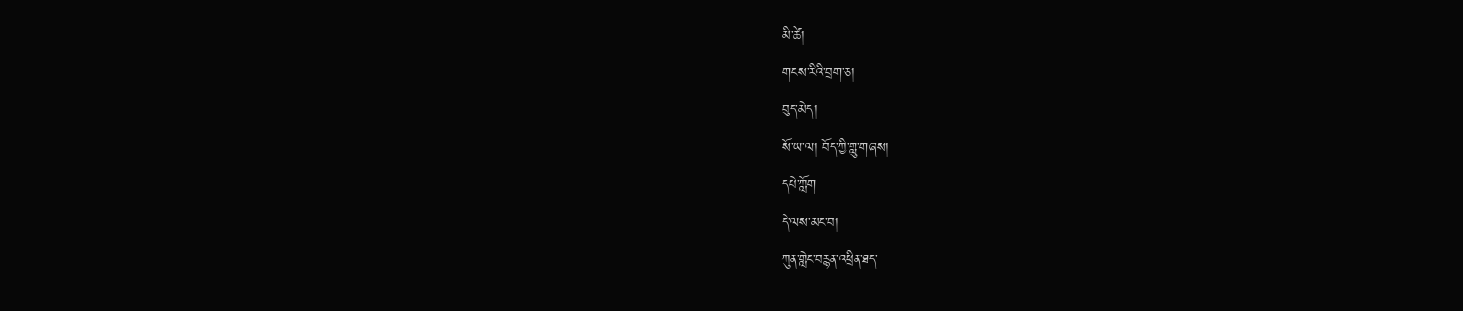མི་ཚེ།
གངས་རིའི་བྲག་ཅ།
བུད་མེད།
སོ་ཡ་ལ། བོད་ཀྱི་གླུ་གཞས།
དཔེ་ཀློག
དེ་ལས་མང་བ།
ཀུན་གླེང་བརྙན་འཕྲིན་ཐད་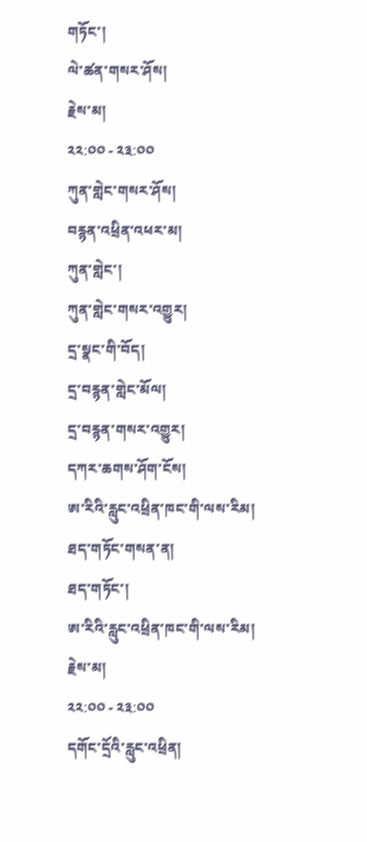གཏོང་།
ལེ་ཚན་གསར་ཤོས།
རྗེས་མ།
༢༢:༠༠ - ༢༣:༠༠
ཀུན་གླེང་གསར་ཤོས།
བརྙན་འཕྲིན་འཕར་མ།
ཀུན་གླེང་།
ཀུན་གླེང་གསར་འགྱུར།
དྲ་སྣང་གི་བོད།
དྲ་བརྙན་གླེང་མོལ།
དྲ་བརྙན་གསར་འགྱུར།
དཀར་ཆགས་ཤོག་ངོས།
ཨ་རིའི་རླུང་འཕྲིན་ཁང་གི་ལས་རིམ།
ཐད་གཏོང་གསན་ན།
ཐད་གཏོང་།
ཨ་རིའི་རླུང་འཕྲིན་ཁང་གི་ལས་རིམ།
རྗེས་མ།
༢༢:༠༠ - ༢༣:༠༠
དགོང་དྲོའི་རླུང་འཕྲིན།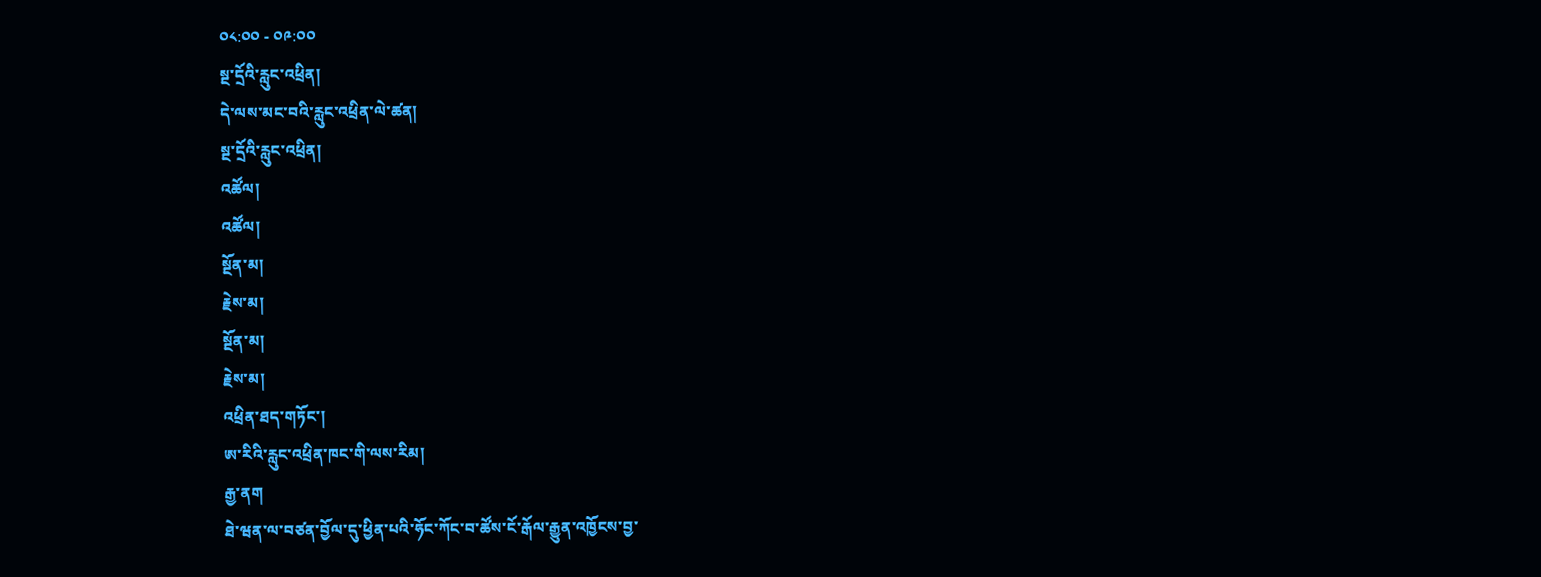༠༨:༠༠ - ༠༩:༠༠
སྔ་དྲོའི་རླུང་འཕྲིན།
དེ་ལས་མང་བའི་རླུང་འཕྲིན་ལེ་ཚན།
སྔ་དྲོའི་རླུང་འཕྲིན།
འཚོལ།
འཚོལ།
སྔོན་མ།
རྗེས་མ།
སྔོན་མ།
རྗེས་མ།
འཕྲིན་ཐད་གཏོང་།
ཨ་རིའི་རླུང་འཕྲིན་ཁང་གི་ལས་རིམ།
རྒྱ་ནག
ཐེ་ཝན་ལ་བཙན་བྱོལ་དུ་ཕྱིན་པའི་ཧོང་ཀོང་བ་ཚོས་ངོ་རྒོལ་རྒྱུན་འཁྱོངས་བྱ་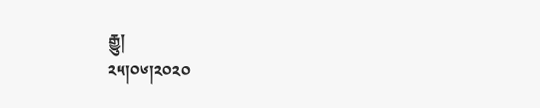རྒྱུ།
༢༥།༠༦།༢༠༢༠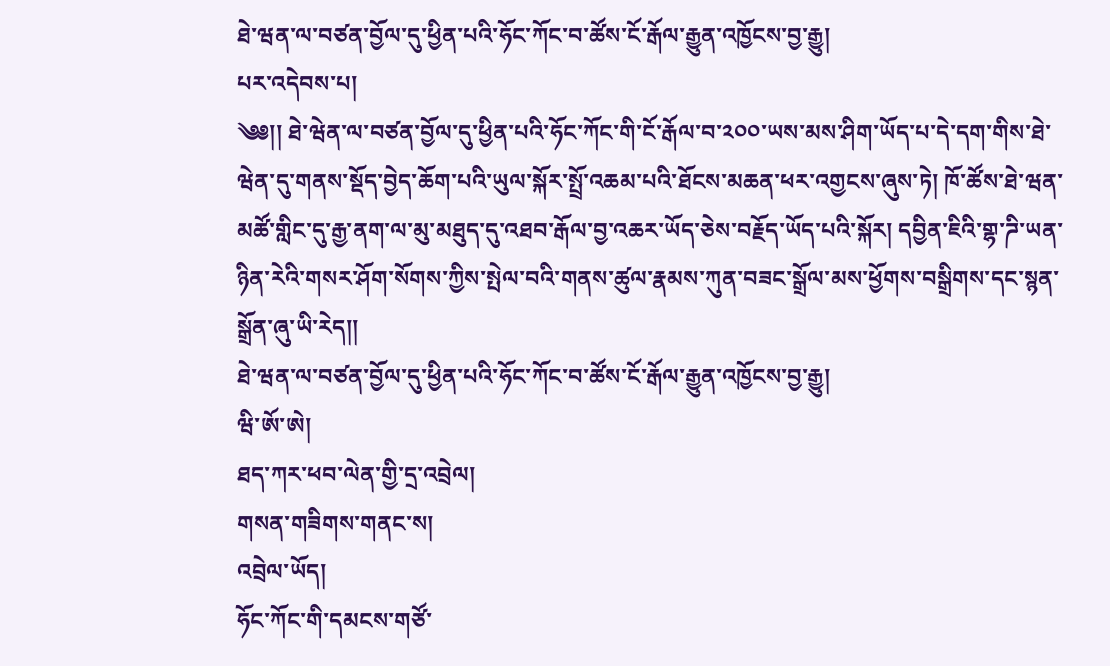ཐེ་ཝན་ལ་བཙན་བྱོལ་དུ་ཕྱིན་པའི་ཧོང་ཀོང་བ་ཚོས་ངོ་རྒོལ་རྒྱུན་འཁྱོངས་བྱ་རྒྱུ།
པར་འདེབས་པ།
༄༅།། ཐེ་ཝེན་ལ་བཙན་བྱོལ་དུ་ཕྱིན་པའི་ཧོང་ཀོང་གི་ངོ་རྒོལ་བ་༢༠༠་ཡས་མས་ཤིག་ཡོད་པ་དེ་དག་གིས་ཐེ་ཝེན་དུ་གནས་སྡོད་བྱེད་ཆོག་པའི་ཡུལ་སྐོར་སྤྲོ་འཆམ་པའི་ཐོངས་མཆན་ཕར་འགྱངས་ཞུས་ཏེ། ཁོ་ཚོས་ཐེ་ཝན་མཚོ་གླིང་དུ་རྒྱ་ནག་ལ་མུ་མཐུད་དུ་འཐབ་རྒོལ་བྱ་འཆར་ཡོད་ཅེས་བརྗོད་ཡོད་པའི་སྐོར། དབྱིན་ཇིའི་གྷ་ཌི་ཡན་ཉིན་རེའི་གསར་ཤོག་སོགས་ཀྱིས་སྤེལ་བའི་གནས་ཚུལ་རྣམས་ཀུན་བཟང་སྒྲོལ་མས་ཕྱོགས་བསྒྲིགས་དང་སྙན་སྒྲོན་ཞུ་ཡི་རེད།།
ཐེ་ཝན་ལ་བཙན་བྱོལ་དུ་ཕྱིན་པའི་ཧོང་ཀོང་བ་ཚོས་ངོ་རྒོལ་རྒྱུན་འཁྱོངས་བྱ་རྒྱུ།
ཝི་ཨོ་ཨེ།
ཐད་ཀར་ཕབ་ལེན་གྱི་དྲ་འབྲེལ།
གསན་གཟིགས་གནང་ས།
འབྲེལ་ཡོད།
ཧོང་ཀོང་གི་དམངས་གཙོ་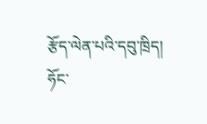རྩོད་ལེན་པའི་དབུ་ཁྲིད།
ཧོང་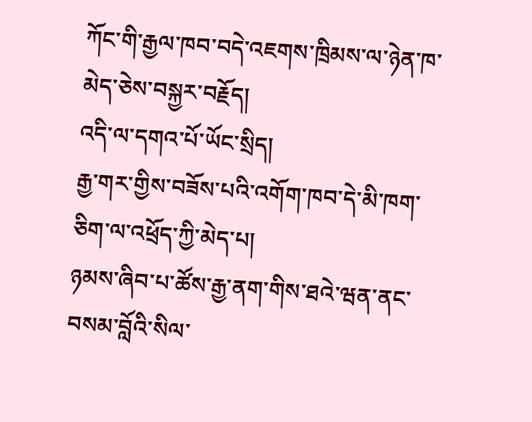ཀོང་གི་རྒྱལ་ཁབ་བདེ་འཇགས་ཁྲིམས་ལ་ཉེན་ཁ་མེད་ཅེས་བསྐྱར་བརྗོད།
འདི་ལ་དགའ་པོ་ཡོང་སྲིད།
རྒྱ་གར་གྱིས་བཟོས་པའི་འགོག་ཁབ་དེ་མི་ཁག་ཅིག་ལ་འཕྲོད་ཀྱི་མེད་པ།
ཉམས་ཞིབ་པ་ཚོས་རྒྱ་ནག་གིས་ཐའེ་ཝན་ནང་བསམ་བློའི་སིལ་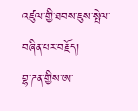འཛུལ་གྱི་ཐབས་ཇུས་སྤེལ་བཞིན་པར་བརྗོད།
བྷ་ཌན་གྱིས་ཨ་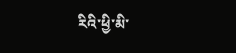རིའི་ཕྱི་མི་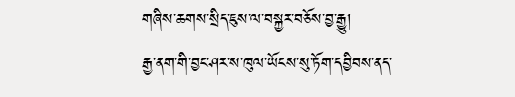གཞིས་ཆགས་སྲིད་ཇུས་ལ་བསྐྱར་བཅོས་བྱ་རྒྱུ།
རྒྱ་ནག་གི་བྱང་ཤར་ས་ཁུལ་ཡོངས་སུ་ཏོག་དབྱིབས་ནད་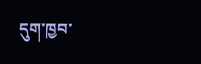དུག་ཁྱབ་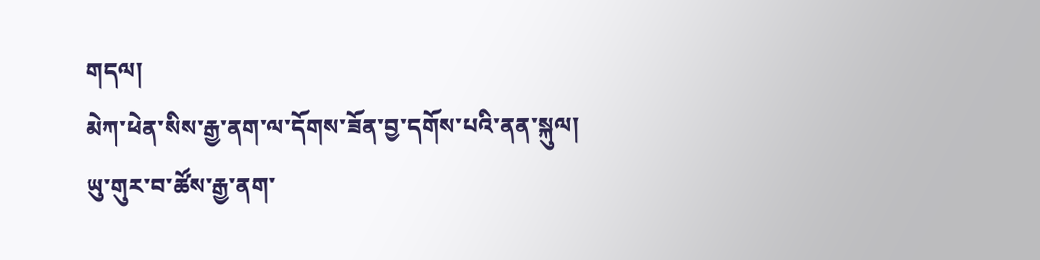གདལ།
མེཀ་ཕེན་སིས་རྒྱ་ནག་ལ་དོགས་ཟོན་བྱ་དགོས་པའི་ནན་སྐུལ།
ཡུ་གུར་བ་ཚོས་རྒྱ་ནག་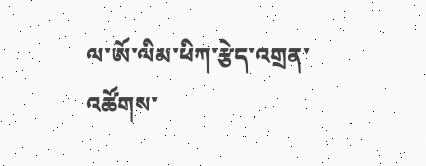ལ་ཨོ་ལིམ་ཕིཀ་རྩེད་འགྲན་འཚོགས་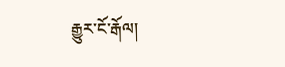རྒྱུར་ངོ་རྒོལ།